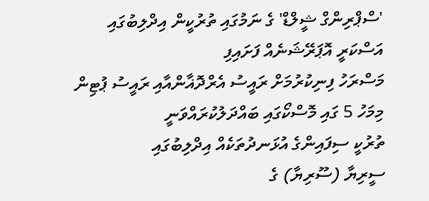'ސްޕްރިންގް ޝީލްޑް' ގެ ނަމުގައި ތުރުކީން އިދްލިބުގައި އަސްކަރީ އޮޕަރޭޝަނެއް ފަށައިފި
މަސްރަހު ފިނިކުރުމަށް ރައީސު އެރްދޮޣާންއާއި ރައީސު ޕުޓިން މިމަހު 5 ގައި މޮސްކޯގައި ބައްދަލުކުރައްވަނީ
ތުރުކީ ސިފައިންގެ އުޅަނދުތަކެއް އިދްލިބުގައި
ސީރިޔާ (ސޫރިޔާ) ގެ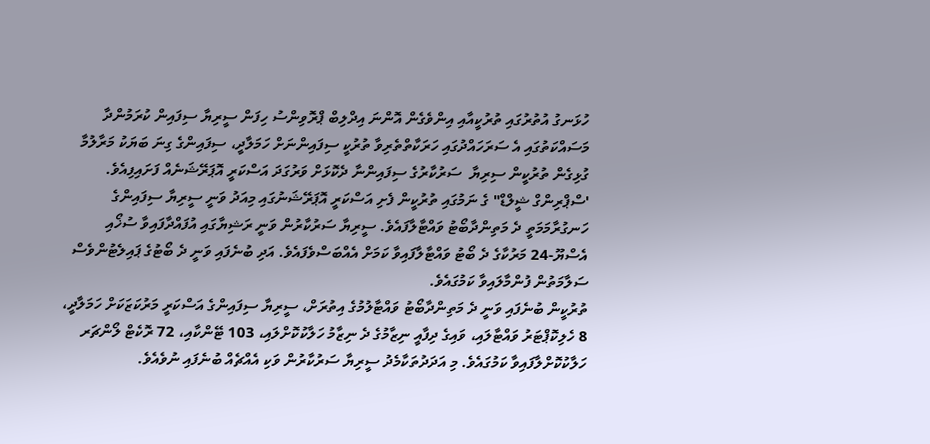ހުޅަނގު އުތުރުގައި ތުރުކީއާއި އިންވެގެން އޮންނަ އިދްލިބް ޕްރޮވިންސު ހިފަން ސީރިޔާ ސިފައިން ކުރަމުންދާ މަސައްކަތުގައި އެ ސަރަހައްދުގައި ހަރަކާތްތެރިވާ ތުރުކީ ސިފައިންނަށް ހަމަލާދީ، ސިފައިންގެ ގިނަ ބަޔަކު މަރާލުމާ ގުޅިގެން ތުރުކީން ސިރިޔާ  ސަރުކާރުގެ ސިފައިންނާ ދެކޮޅަށް ވަރުގަދަ އަސްކަރީ އޮޕަރޭޝަނެއް ފަށައިފިއެވެ.
'ސްޕްރިންގް ޝީލްޑް" ގެ ނަމުގައި ތުރުކީން ފެށި އަސްކަރީ އޮޕަރޭޝަނުގައި މިއަދު ވަނީ ސީރިޔާ ސިފައިންގެ ހަނގުރާމަމަތީ ދެ މަތިންދާބޯޓު ވައްޓާލާފައެވެ. ސީރިޔާ ސަރުކާރުން ވަނީ ރަޝިޔާގައި އުފައްދާފައިވާ ސުޚޯއި އެސްޔޫ-24 މަރުކާގެ ދެ ބޯޓު ވައްޓާލާފައިވާ ކަމަށް އެއްބަސްވެފައެވެ. އަދި ބުނެފައި ވަނީ ދެ ބޯޓުގެ ޕައިލެޓުންވެސް ސަލާމަތުން ފުންމާލައިވާ ކަމުގައެވެ.
ތުރުކީން ބުނެފައި ވަނީ ދެ މަތިންދާބޯޓު ވައްޓާލުމުގެ އިތުރަށް، ސީރިޔާ ސިފައިންގެ އަސްކަރީ މަރުކަޒަކަށް ހަމަލާދީ، 8 ހެލިކޮޕްޓަރު ވައްޓާލައި، ވައިގެ ދިފާއީ ނިޒާމުގެ ދެ ނިޒާމު ހަލާކުކޮށްލައި، 103 ޓޭންކާއި، 72 ރޮކެޓް ލޯންޗަރ ހަލާކުކޮށްލާފައިވާ ކަމުގައެވެ. މި އަދަދުތަކާމެދު ސީރިޔާ ސަރުކާރުން ވަކި އެއްޗެއް ބުނެފައި ނުވެއެވެ.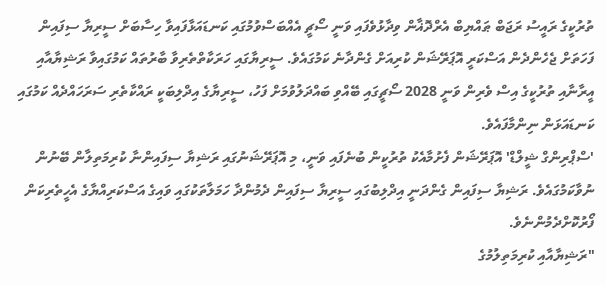ތުރުކީގެ ރައީސު ރަޖަބް ޠައްޔިބް އެރްދޮޣާން ވިދާޅުވެފައި ވަނީ ސޯޗީ އެއްބަސްވުމުގައި ކަނޑައަޅާފައިވާ ހިސާބަށް ސީރިޔާ ސިފައިން ފަހަތަށް ޖެހެންދެން އަސްކަރީ އޮޕަރޭޝަން ކުރިއަށް ގެންދާނެ ކަމުގައެވެ. ސީރިޔާގައި ހަރަކާތްތެރިވާ ބާރުތައް ކަމުގައިވާ ރަޝިޔާއާއި އީރާނާއި ތުރުކީގެ އިސް ވެރިން ވަނީ 2028 ސޯޗީގައި ބޭއްވި ބައްދަލުވުމަށް ފަހު، ސީރިޔާގެ އިދްލިބަކީ ރައްކާތެރި ސަރަހައްދެއް ކަމުގައި ކަނޑައަޅަން ނިންމާފައެވެ.
'ސްޕްރިންގް ޝީލްޑް' އޮޕަރޭޝަން ފެށުމާއެކު ތުރުކީން ބުނެފައި ވަނީ، މި އޮޕަރޭޝަނުގައި ރަޝިޔާ ސިފައިންނާ ކުރިމަތިލާން ބޭނުން ނުވާކަމުގައެވެ. ރަޝިޔާ ސިފައިން ގެންދަނީ އިދްލިބުގައި ސީރިޔާ ސިފައިން ދެމުންދާ ހަމަލާތަކުގައި ވައިގެ އަސްކަރިއްޔާގެ އެހީތެރިކަން ފޯރުކޮށްދެމުންނެވެ.
"ރަޝިޔާއާއި ކުރިމަތިލުމުގެ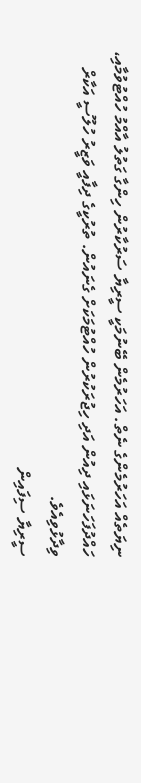ނިޔަތެއް އަހަރުމެންގެ ނެތް. އަހަރުމެން ބޭނުމަކީ ސީރިޔާ ސަރުކާރުން ހިންގާ ގަތުލު އާއްމު ހުއްޓުވުމާއި، ހައްދުފަހަނަޅައި ދިއުން އަދި ހިޖުރަކުރުން ހުއްޓުމަކަށް ގެނައުން. ތުރުކީގެ ދިފާއީ ވަޒީރު ހުލޫސީ އަކާރް ވިދާޅުވިއެވެ.
ސީރިޔާ ސިފައިން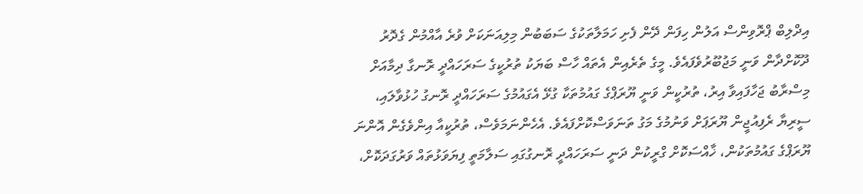އިދްލިބް ޕްރޮވިންސް އަލުން ހިފަން ދޭން ފެށި ހަމަލާތަކުގެ ސަބަބުން މިލިއަނަކަށް ވުރެ އާއްމުން ގެދޮރު ދޫކޮށްދާން ވަނީ މަޖުބޫރުވެފައެވެ. މީގެ ތެރެއިން އެތައް ހާސް ބަޔަކު ތުރުކީގެ ސަރަހައްދީ ރޮނގާ ދިމާއަށް މިސްރާބު ޖަހާފައިވާ އިރު، ތުރުކީން ވަނީ ޔޫރަޕްގެ ގައުމުތަކާ ގުޅޭ އެގައުމުގެ ސަރަހައްދީ ރޮނގު ހުޅުވާލައި، ސީރިޔާ ރެފިއުޖީން ޔޫރަޕަށް ވަނުމުގެ މަގު ތަނަވަސްކޮށްފައެވެ. އެހެންނަމަވެސް، ތުރުކީއާ އިންވެގެން އޮންނަ ޔޫރަޕްގެ ގައުމުތަކުން، ޚާއްސަކޮށް ގްރީކުން ދަނީ ސަރަހައްދީ ރޮނގުގައި ސަލާމަތީ ފިޔަވަޅުތައް ވަރުގަދަކޮށް،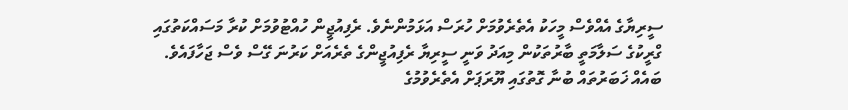ސީރިޔާގެ އެއްވެސް މީހަކު އެތެރެވުމަށް ހުރަސް އަޅަމުންނެވެ. ރެފިއުޖީން ހުއްޓުވުމަށް ކުރާ މަސައްކަތުގައި ގްރީކުގެ ސަލާމަތީ ބާރުތަކުން މިއަދު ވަނީ ސީރިޔާ ރެފިއުޖީންގެ ތެރެއަށް ކަރުނަ ގޭސް ވެސް ޖަހާފައެވެ.
ބައެއް ޚަބަރުތައް ބުނާ ގޮތުގައި ޔޫރަޕަށް އެތެރެވުމުގެ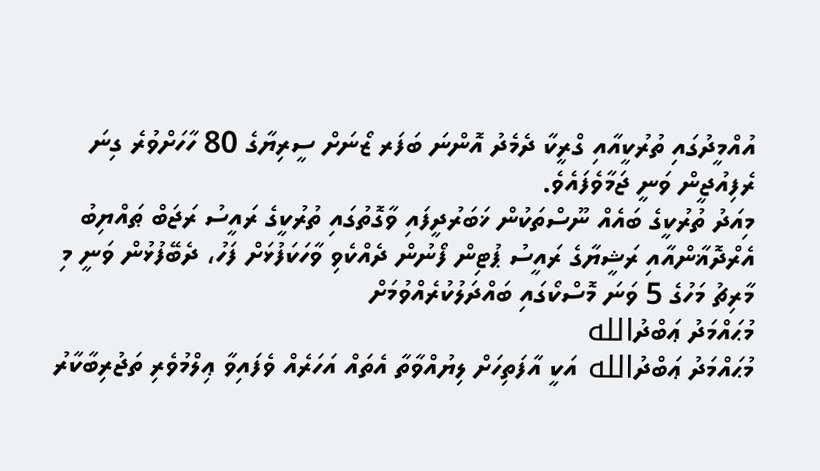އުއްމީދުގައި ތުރުކީއާއި ގްރީކާ ދެމެދު އޮންނަ ބަފަރ ޒޯނަށް ސީރިޔާގެ 80 ހާހަށްވުރެ ގިނަ ރެފިއުޖީން ވަނީ ޖަމާވެފައެވެ.
މިއަދު ތުރުކީގެ ބައެއް ނޫސްތަކުން ޚަބަރުދީފައި ވާގޮތުގައި ތުރުކީގެ ރައީސު ރަޖަބް ޠައްޔިބު އެރްދޮޣާންއާއި ރަޝީޔާގެ ރައީސު ޕުޓިން ފޯނުން ދެއްކެވި ވާހަކަފުޅަށް ފަހު، ދެބޭފުޅުން ވަނީ މި މާރިޗު މަހުގެ 5 ވަނަ މޮސްކޯގައި ބައްދަލުކުރެއްވުމަށް
މުޙައްމަދު ޢަބްދުالله
މުޙައްމަދު ޢަބްދުالله އަކީ އާފަތިހަށް ލިޔުއްވާތާ އެތައް އަހަރެއް ވެފައިވާ ޢިލްމުވެރި ތަޖުރިބާކާރު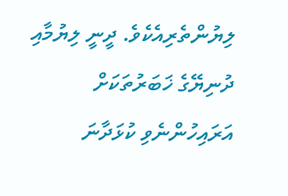ލިޔުންތެރިއެކެވެ. ދީނީ ލިޔުމާއި ދުނިޔޭގެ ޚަބަރުތަކަށް އަރައިހުންނެވި ކުޅަދާނަ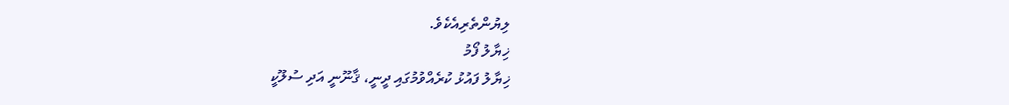ލިޔުންތެރިއެކެވެ.
ޚިޔާލު ފޯމު
ޚިޔާލު ފައުޅު ކުރެއްވުމުގައި ދީނީ، ޤާނޫނީ އަދި ސުލޫކީ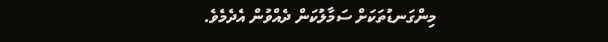މިންގަނޑުތަކަށް ސަމާލުކަން ދެއްވުން އެދެމެވެ.